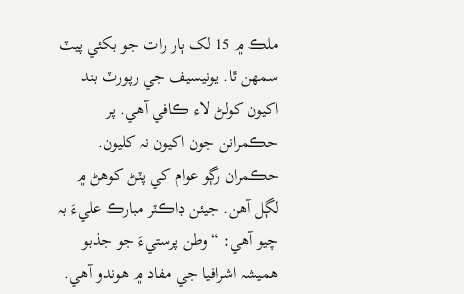ملڪ ۾ 15 لک ٻار رات جو بکئي پيٽ سمھن ٿا. يونيسيف جي رپورٽ بند اکيون کولڻ لاء ڪافي آھي. پر حڪمرانن جون اکيون نہ کليون. حڪمران رڳو عوام کي پٽڻ کوھڻ ۾ لڳل آھن. جيئن ڊاڪٽر مبارڪ عليءَ بہ چيو آھي: “وطن پرستيءَ جو جذبو ھميشہ اشرافيا جي مفاد ۾ ھوندو آھي.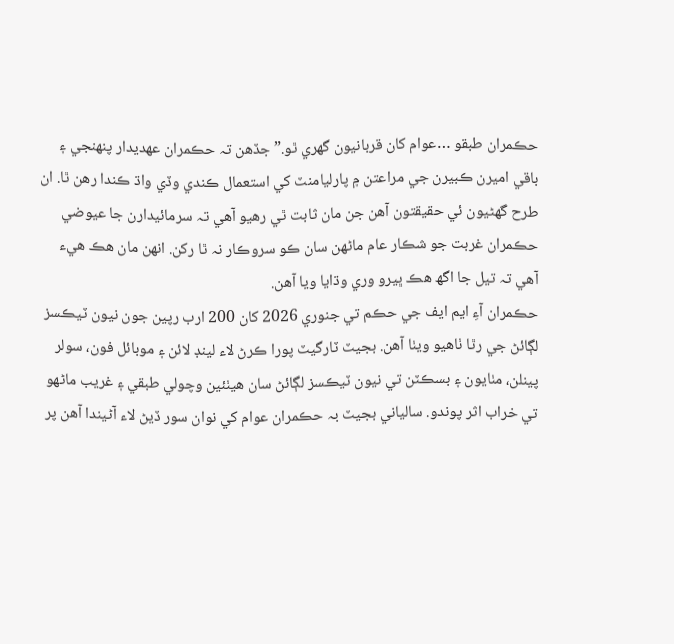حڪمران طبقو …عوام کان قربانيون گھري ٿو.” جڏھن تہ حڪمران عھديدار پنھنجي ۽ باقي اميرن ڪبيرن جي مراعتن ۾ پارليامنٽ کي استعمال ڪندي وڏي واڌ ڪندا رھن ٿا. ان طرح گھڻيون ئي حقيقتون آھن جن مان ثابت ٿي رھيو آھي تہ سرمائيدارن جا عيوضي حڪمران غربت جو شڪار عام ماڻھن سان ڪو سروڪار نہ ٿا رکن. انھن مان ھڪ ھيء آھي تہ تيل جا اگھ ھڪ ڀيرو وري وڌايا ويا آھن.
حڪمران آءِ ايم ايف جي حڪم تي جنوري 2026 کان 200 ارب رپين جون نيون ٽيڪسز لڳائڻ جي رٿا ٺاهيو ويٺا آھن. بجيٽ ٽارگيٽ پورا ڪرڻ لاء لينڊ لائن ۽ موبائل فون، سولر پينلن، مٺايون ۽ بسڪٽن تي نيون ٽيڪسز لڳائڻ سان ھيٺئين وچولي طبقي ۽ غريب ماڻھو تي خراب اثر پوندو. سالياني بجيٽ بہ حڪمران عوام کي نوان سور ڏيڻ لاء آڻيندا آھن پر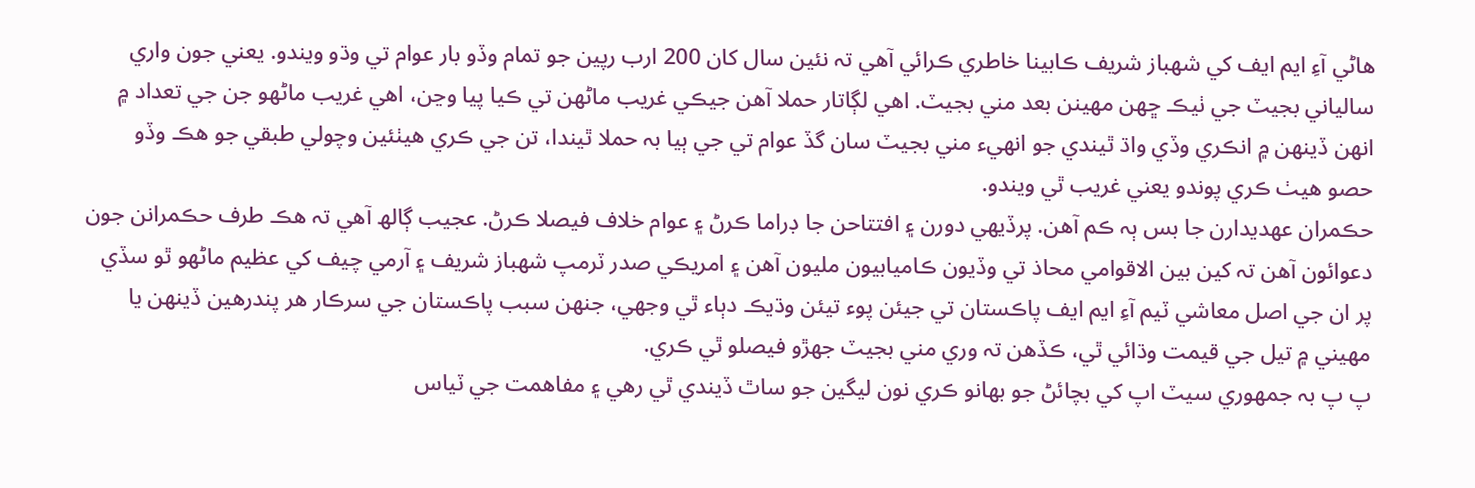ھاڻي آءِ ايم ايف کي شھباز شريف ڪابينا خاطري ڪرائي آھي تہ نئين سال کان 200 ارب رپين جو تمام وڏو بار عوام تي وڌو ويندو. يعني جون واري سالياني بجيٽ جي ٺيڪ ڇھن مھينن بعد مني بجيٽ. اھي لڳاتار حملا آھن جيڪي غريب ماڻھن تي ڪيا پيا وڃن، اھي غريب ماڻھو جن جي تعداد ۾ انھن ڏينھن ۾ انڪري وڏي واڌ ٿيندي جو انھيء مني بجيٽ سان گڏ عوام تي جي ٻيا بہ حملا ٿيندا، تن جي ڪري ھيٺئين وچولي طبقي جو ھڪ وڏو حصو ھيٺ ڪري پوندو يعني غريب ٿي ويندو.
حڪمران عهديدارن جا بس ٻہ ڪم آھن. پرڏيھي دورن ۽ افتتاحن جا ڊراما ڪرڻ ۽ عوام خلاف فيصلا ڪرڻ. عجيب ڳالھ آھي تہ ھڪ طرف حڪمرانن جون دعوائون آھن تہ کين بين الاقوامي محاذ تي وڏيون ڪاميابيون مليون آھن ۽ امريڪي صدر ٽرمپ شھباز شريف ۽ آرمي چيف کي عظيم ماڻھو ٿو سڏي پر ان جي اصل معاشي ٽيم آءِ ايم ايف پاڪستان تي جيئن پوء تيئن وڌيڪ دٻاء ٿي وجھي، جنھن سبب پاڪستان جي سرڪار ھر پندرھين ڏينھن يا مھيني ۾ تيل جي قيمت وڌائي ٿي، ڪڏھن تہ وري مني بجيٽ جھڙو فيصلو ٿي ڪري.
پ پ بہ جمھوري سيٽ اپ کي بچائڻ جو بھانو ڪري نون ليگين جو ساٿ ڏيندي ٿي رھي ۽ مفاھمت جي ٽياس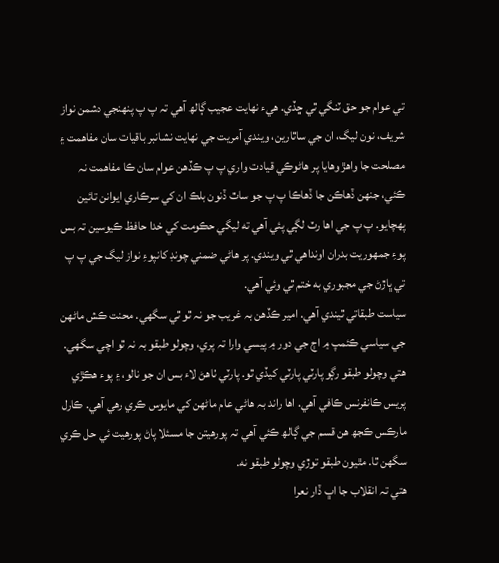تي عوام جو حق ٽنگي ٿي ڇڏي. ھيء نھايت عجيب ڳالھ آھي تہ پ پ پنھنجي دشمن نواز شريف، نون ليگ، ان جي ساٿارين، ويندي آمريت جي نھايت نشانبر باقيات سان مفاھمت ۽ مصلحت جا واھڙ وھايا پر ھاڻوڪي قيادت واري پ پ ڪڏھن عوام سان ڪا مفاھمت نہ ڪئي، جنھن ڏھاڪن جا ڏھاڪا پ پ جو ساٿ ڏنون بلڪ ان کي سرڪاري ايوانن تائين پھچايو. پ پ جي اها رٽ لڳي پئي آھي ته ليگي حڪومت کي خدا حافظ ڪيوسين تہ بس پوءِ جمھوريت بدران اونداھي ٿي ويندي. پر هاڻي ضمني چونڊ کانپوءِ نواز ليگ جي پ پ تي ڀاڙڻ جي مجبوري به ختم ٿي وئي آهي.
سياست طبقاتي ٿيندي آھي. امير ڪڏھن بہ غريب جو نہ ٿو ٿي سگھي. محنت ڪش ماڻھن جي سياسي ڪئمپ ۾ اڄ جي دور ۾ پيسي وارا تہ پري، وچولو طبقو بہ نہ ٿو اچي سگھي. ھتي وچولو طبقو رڳو پارٽي پارٽي کيڏي ٿو. پارٽي ٺاھڻ لاء بس ان جو نالو، ۽ پوء ھڪڙي پريس ڪانفرنس ڪافي آھي. اھا راند بہ ھاڻي عام ماڻھن کي مايوس ڪري رھي آھي. ڪارل مارڪس ڪجھ ھن قسم جي ڳالھ ڪئي آھي تہ پورهيتن جا مسئلا پاڻ پورھيت ئي حل ڪري سگھن ٿا. مٿيون طبقو توڙي وچولو طبقو نه.
ھتي تہ انقلاب جا اڀ ڏار نعرا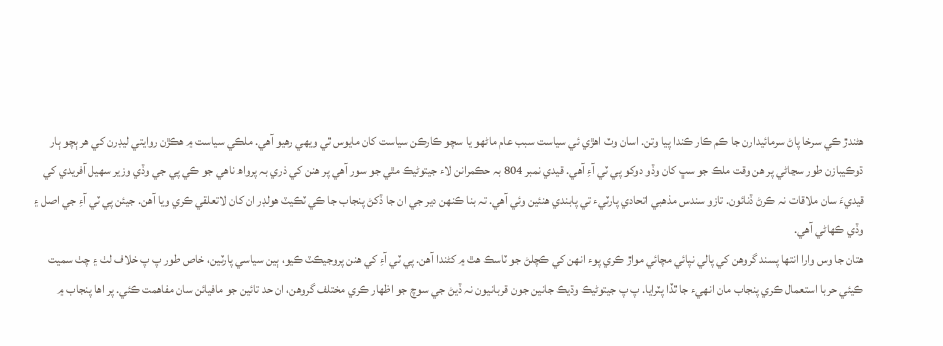ھڻندڙ ڪي سرخا پاڻ سرمائيدارن جا ڪم ڪار ڪندا پيا وتن. اسان وٽ اھڙي ئي سياست سبب عام ماڻھو يا سچو ڪارڪن سياست کان مايوس ٿي ويھي رھيو آھي. ملڪي سياست ۾ ھڪڙن روايتي ليڊرن کي ھر ٻچو ٻار ڌوڪيبازن طور سڃاڻي پر ھن وقت ملڪ جو سڀ کان وڏو دوکو پي ٽي آءِ آھي. قيدي نمبر 804 بہ حڪمرانن لاء جيتوڻيڪ مٿي جو سور آھي پر ھنن کي ذري بہ پرواھ ناھي جو ڪي پي جي وڏي وزير سھيل آفريدي کي قيديءَ سان ملاقات نہ ڪرڻ ڏنائون. تازو سندس مذھبي اتحادي پارٽيء تي پابندي ھنئين وئي آھي. تہ بنا ڪنھن دير جي ان جا ڏکڻ پنجاب جا ڪي ٽڪيٽ ھولڊر ان کان لاتعلقي ڪري ويا آھن. جيئن پي ٽي آءِ جي اصل ۽ وڏي ڪھاڻي آھي.
ھتان جا وس وارا انتھا پسند گروھن کي پالي نپائي مچائي مواڙ ڪري پوء انھن کي ڪچلڻ جو ٽاسڪ ھٿ ۾ کڻندا آھن. پي ٽي آءِ کي ھنن پروجيڪٽ ڪيو، ٻين سياسي پارٽين، خاص طور پ پ خلاف لٺ ۽ چٺ سميت ڪيئي حربا استعمال ڪري پنجاب مان انھيء جا ٿڏا پٽرايا. پ پ جيتوڻيڪ وڌيڪ جانين جون قربانيون نہ ڏيڻ جي سوچ جو اظھار ڪري مختلف گروھن، ان حد تائين جو مافيائن سان مفاھمت ڪئي. پر اھا پنجاب ۾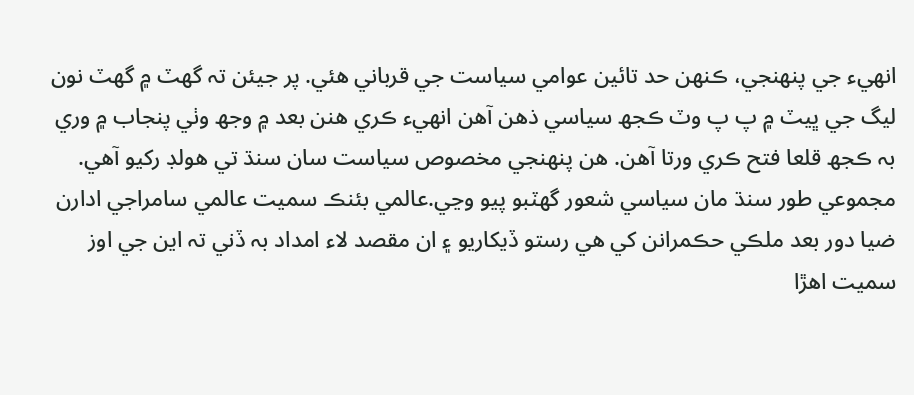انھيء جي پنھنجي، ڪنھن حد تائين عوامي سياست جي قرباني ھئي. پر جيئن تہ گھٽ ۾ گھٽ نون ليگ جي ڀيٽ ۾ پ پ وٽ ڪجھ سياسي ذھن آھن انھيء ڪري ھنن بعد ۾ وجھ وٺي پنجاب ۾ وري بہ ڪجھ قلعا فتح ڪري ورتا آھن. ھن پنھنجي مخصوص سياست سان سنڌ تي ھولڊ رکيو آھي.
مجموعي طور سنڌ مان سياسي شعور گھٽبو پيو وڃي.عالمي بئنڪ سميت عالمي سامراجي ادارن ضيا دور بعد ملڪي حڪمرانن کي ھي رستو ڏيکاريو ۽ ان مقصد لاء امداد بہ ڏني تہ اين جي اوز سميت اھڙا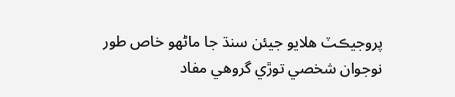پروجيڪٽ ھلايو جيئن سنڌ جا ماڻھو خاص طور نوجوان شخصي توڙي گروھي مفاد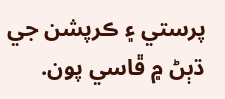پرستي ۽ ڪرپشن جي ڌٻڻ ۾ ڦاسي پون.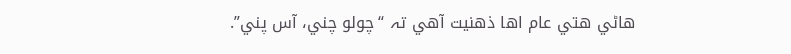ھاڻي ھتي عام اھا ذھنيت آھي تہ “چولو چني، آس پني”.